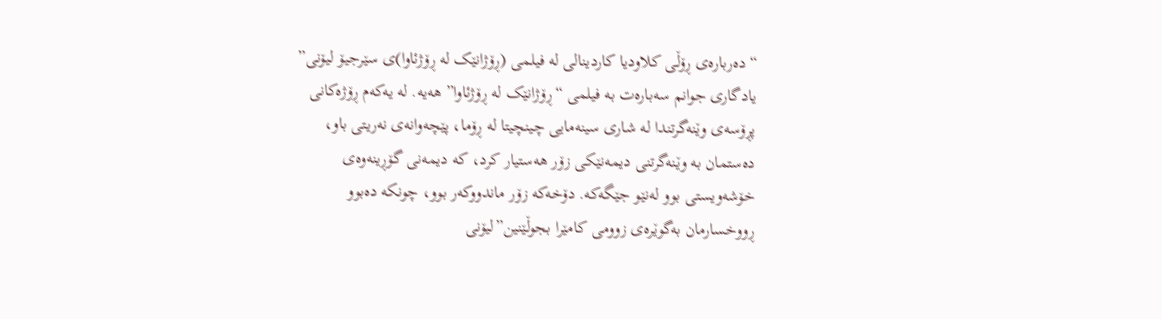“دەربارەی ڕۆڵی کلاودیا کاردینالی لە فیلمی (ڕۆژانێک لە ڕۆژئاوا)ی سێرجیۆ لیۆنی”
یادگاری جوانم سەبارەت بە فیلمی “ڕۆژانێک لە ڕۆژئاوا” هەیە. لە یەکەم ڕۆژەکانی پڕۆسەی وێنەگرتندا لە شاری سینەمایی چینچیتا لە ڕۆما، پێچەوانەی نەریتی باو، دەستمان بە وێنەگرتنی دیمەنێکی زۆر هەستیار کرد، کە دیمەنی گۆڕینەوەی خۆشەویستی بوو لەنێو جێگەکە. دۆخەکە زۆر ماندووکەر بوو، چونکە دەبوو ڕووخسارمان بەگوێرەی زوومی کامێرا بجوڵێنین”لیۆنی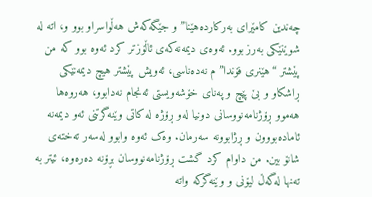چەندین کامێرای بەرکاردەهێنا” و جێگەکەش هەڵواسراو بوو و، اتە لە شوێنێکی بەرز بوو. ئەوەی دیمەنەکەی ئاڵۆزتر کرد ئەوە بوو کە من پێشتر “هێنری فۆندا”م نەدەناسی، ئەویش پێشتر هیچ دیمەنێکی ڕاشکاو و بێ پێچ و پەنای خۆشەویستی ئەنجام نەدابوو، هەروەها هەموو ڕۆژنامەنووسانی دونیا لەو ڕۆژە لە کاتی وێنەگرتنی ئەو دیمەنە ئامادەبووون و ڕژابوونە سەرمان. وەک ئەوە وابوو لەسەر تەختەی شانۆ بین. من داوام کرد گشت ڕۆژنامەنووسان بڕۆنە دەرەوە، ئیتر بە تەنها لەگەڵ لیۆنی و وێنەگرکە واتە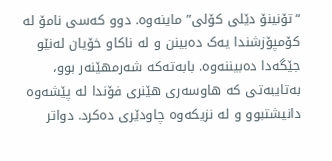“تۆنینۆ دێلی کۆلی” ماینەوە. دوو کەسی نامۆ لە کۆمپۆزشندا یەک دەبینن و لە ناکاو خۆیان لەنێو جێگەدا دەبیننەوە. بابەتەکە شەرمهێنەر بوو، بەتایبەتی کە هاوسەری هێنری فۆندا لە پێشەوە دانیشتبوو و لە نزیکەوە چاودێری دەکرد. دواتر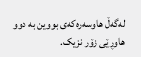لەگەڵ هاوسەرەکەی بووین بە دوو هاوڕێی زۆر نزیک.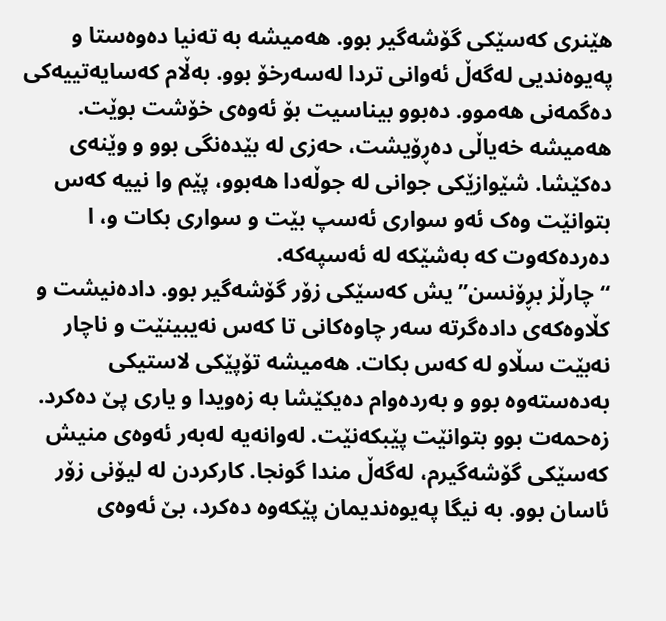هێنری کەسێکی گۆشەگیر بوو. هەمیشە بە تەنیا دەوەستا و پەیوەندیی لەگەڵ ئەوانی تردا لەسەرخۆ بوو. بەڵام کەسایەتییەکی دەگمەنی هەموو. دەبوو بیناسیت بۆ ئەوەی خۆشت بوێت. هەمیشە خەیاڵی دەڕۆیشت، حەزی لە بێدەنگی بوو و وێنەی دەکێشا. شێوازێکی جوانی لە جوڵەدا هەبوو، پێم وا نییە کەس بتوانێت وەک ئەو سواری ئەسپ بێت و سواری بکات و، ا دەردەکەوت کە بەشێکە لە ئەسپەکە.
“چارڵز بڕۆنسن”یش کەسێکی زۆر گۆشەگیر بوو. دادەنیشت و کڵاوەکەی دادەگرتە سەر چاوەکانی تا کەس نەیبینێت و ناچار نەبێت سڵاو لە کەس بکات. هەمیشە تۆپێکی لاستیکی بەدەستەوە بوو و بەردەوام دەیکێشا بە زەویدا و یاری پێ دەکرد. زەحمەت بوو بتوانێت پێبکەنێت. لەوانەیە لەبەر ئەوەی منیش کەسێکی گۆشەگیرم، لەگەڵ مندا گونجا. کارکردن لە لیۆنی زۆر ئاسان بوو. بە نیگا پەیوەندیمان پێکەوە دەکرد، بێ ئەوەی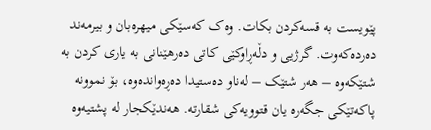پێویست بە قسەکردن بکات. وەک کەسێکی میهرەبان و بیرمەند دەردەکەوت. گرژیی و دڵەڕاوکێی کاتی دەرهێنانی بە یاری کردن بە شتێکەوە – هەر شتێک – لەناو دەستیدا دەڕەواندەوە، بۆ نموونە پاکەتێکی جگەرە یان قتوویەکی شقارتە. هەندێکجار لە پشتیەوە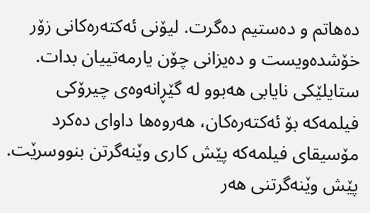دەهاتم و دەستیم دەگرت. لیۆنی ئەکتەرەکانی زۆر خۆشدەویست و دەیزانی چۆن یارمەتییان بدات. ستایلێکی نایابی هەبوو لە گێڕانەوەی چیرۆکی فیلمەکە بۆ ئەکتەرەکان، هەروەها داوای دەکرد مۆسیقای فیلمەکە پێش کاری وێنەگرتن بنووسرێت. پێش وێنەگرتنی هەر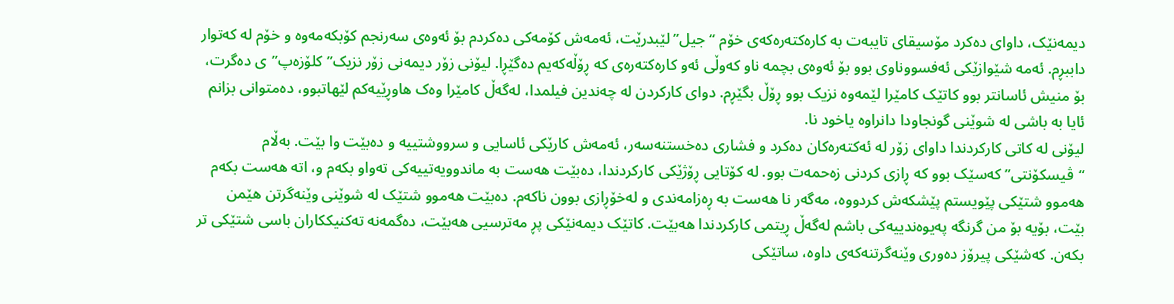دیمەنێک، داوای دەکرد مۆسیقای تایبەت بە کارەکتەرەکەی خۆم “جیل” لێبدرێت، ئەمەش کۆمەکی دەکردم بۆ ئەوەی سەرنجم کۆبکەمەوە و خۆم لە کەتوار داببڕم. ئەمە شێوازێکی ئەفسووناوی بوو بۆ ئەوەی بچمە ناو کەوڵی ئەو کارەکتەرەی کە ڕۆڵەکەیم دەگێڕا. لیۆنی زۆر دیمەنی زۆر نزیک”کلۆزەپ”ی دەگرت، بۆ منیش ئاسانتر بوو کاتێک کامێرا لێمەوە نزیک بوو ڕۆڵ بگێڕم. دوای کارکردن لە چەندین فیلمدا، لەگەڵ کامێرا وەک هاوڕێیەکم لێهاتبوو، دەمتوانی بزانم ئایا بە باشی لە شوێنی گونجاودا دانراوە یاخود نا.
لیۆنی لە کاتی کارکردندا داوای زۆر لە ئەکتەرەکان دەکرد و فشاری دەخستنەسەر، ئەمەش کارێکی ئاسایی و سرووشتییە و دەبێت وا بێت. بەڵام “ڤیسکۆنتی” کەسێک بوو کە ڕازی کردنی زەحمەت بوو. لە کۆتایی ڕۆژێکی کارکردندا، دەبێت هەست بە ماندوویەتییەکی تەواو بکەم و، اتە هەست بکەم هەموو شتێکی پێویستم پێشکەش کردووە، مەگەر نا هەست بە ڕەزامەندی و لەخۆڕازی بوون ناکەم. دەبێت هەموو شتێک لە شوێنی وێنەگرتن هێمن بێت، بۆیە بۆ من گرنگە پەیوەندییەکی باشم لەگەڵ ڕیتمی کارکردندا هەبێت. کاتێک دیمەنێکی پڕ مەترسیی هەبێت، دەگمەنە تەکنیککاران باسی شتێکی تر بکەن. کەشێکی پیرۆز دەوری وێنەگرتنەکەی داوە، ساتێکی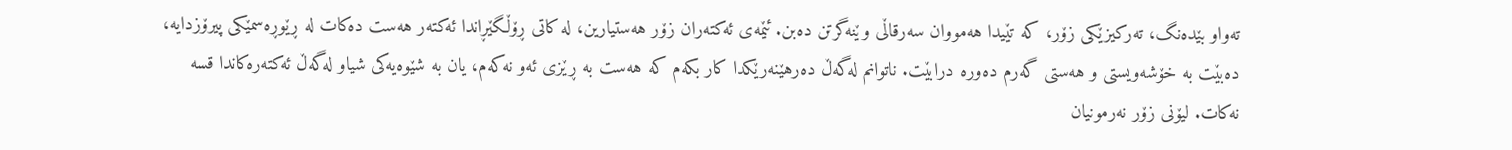تەواو بێدەنگ، تەرکیزێکی زۆر، کە تێیدا هەمووان سەرقاڵی وێنەگرتن دەبن. ئێمەی ئەکتەران زۆر هەستیارین، لە کاتی ڕۆڵگێڕاندا ئەکتەر هەست دەکات لە ڕێوڕەسمێکی پیرۆزدایە، دەبێت بە خۆشەویستی و هەستی گەرم دەورە درابێت. ناتوانم لەگەڵ دەرهێنەرێکدا کار بکەم کە هەست بە ڕێزی ئەو نەکەم، یان بە شێوەیەکی شیاو لەگەڵ ئەکتەرەکاندا قسە نەکات. لیۆنی زۆر نەرمونیان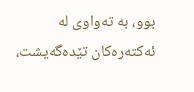بوو، بە تەواوی لە ئەکتەرەکان تێدەگەیشت،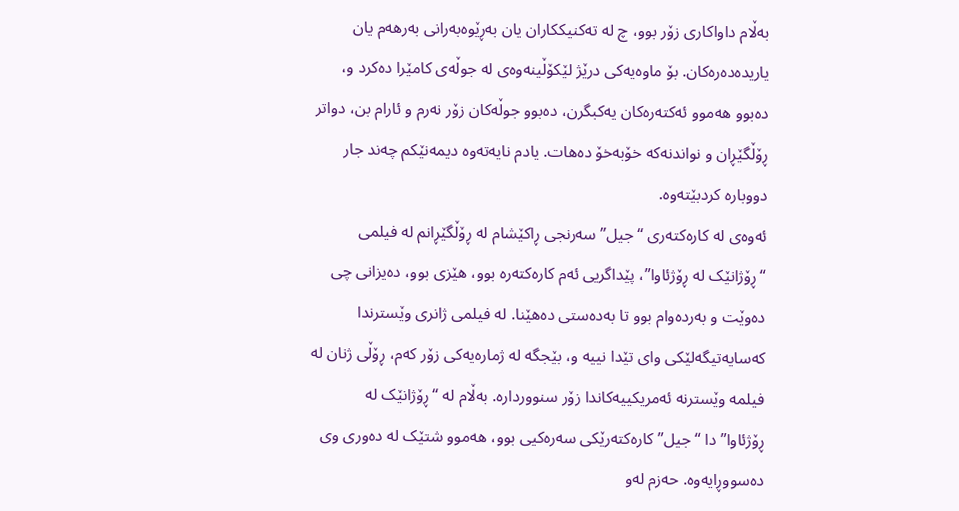بەڵام داواکاری زۆر بوو، چ لە تەکنیککاران یان بەڕێوەبەرانی بەرهەم یان یاریدەدەرەکان. بۆ ماوەیەکی درێژ لێکۆڵینەوەی لە جوڵەی کامێرا دەکرد و، دەبوو هەموو ئەکتەرەکان یەکبگرن، دەبوو جوڵەکان زۆر نەرم و ئارام بن، دواتر ڕۆڵگێڕان و نواندنەکە خۆبەخۆ دەهات. یادم نایەتەوە دیمەنێکم چەند جار دووبارە کردبێتەوە.
ئەوەی لە کارەکتەری “جیل” سەرنجی ڕاکێشام لە ڕۆڵگێڕانم لە فیلمی “ڕۆژانێک لە ڕۆژئاوا”، پێداگریی ئەم کارەکتەرە بوو، هێزی بوو، دەیزانی چی دەوێت و بەردەوام بوو تا بەدەستی دەهێنا. لە فیلمی ژانری وێسترندا کەسایەتیگەلێکی وای تێدا نییە و، بێجگە لە ژمارەیەکی زۆر کەم، ڕۆڵی ژنان لە فیلمە وێسترنە ئەمریکییەکاندا زۆر سنووردارە. بەڵام لە “ڕۆژانێک لە ڕۆژئاوا”دا “جیل” کارەکتەرێکی سەرەکیی بوو، هەموو شتێک لە دەوری وی دەسووڕایەوە. حەزم لەو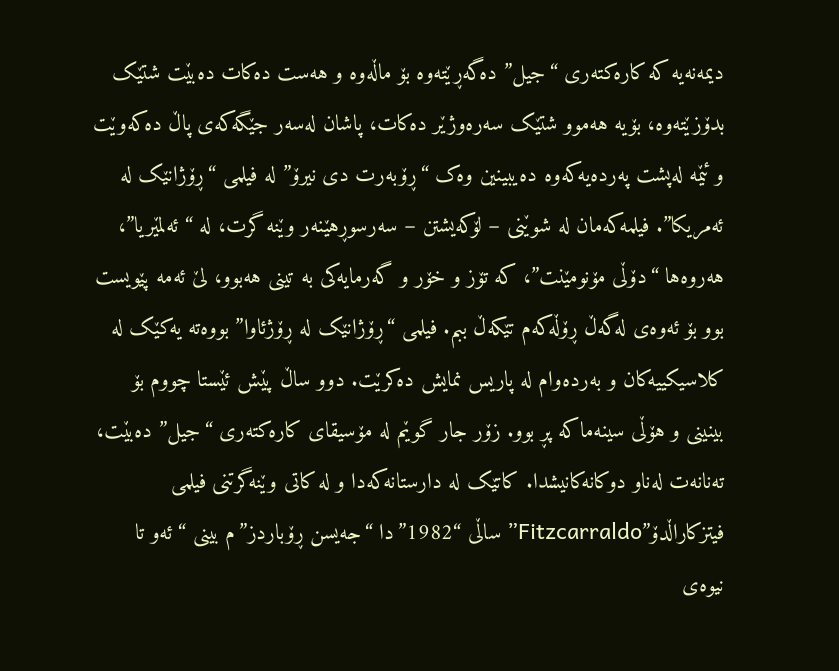دیمەنەیە کە کارەکتەری “جیل” دەگەڕێتەوە بۆ ماڵەوە و هەست دەکات دەبێت شتێک بدۆزێتەوە، بۆیە هەموو شتێک سەرەوژێر دەکات، پاشان لەسەر جێگەکەی پاڵ دەکەوێت و ئێمە لەپشت پەردەیەکەوە دەیبینین وەک “ڕۆبەرت دی نیرۆ” لە فیلمی “ڕۆژانێک لە ئەمریکا”. فیلمەکەمان لە شوێنی – لۆکەیشتن – سەرسوڕهێنەر وێنە گرت، لە “ئەلمێریا”، هەروەها “دۆڵی مۆنومێنت”، کە تۆز و خۆر و گەرمایەکی بە تینی هەبوو، لێ ئەمە پێویست بوو بۆ ئەوەی لەگەڵ ڕۆڵەکەم تێکەڵ ببم. فیلمی “ڕۆژانێک لە ڕۆژئاوا” بووەتە یەکێک لە کلاسیکییەکان و بەردەوام لە پاریس نمایش دەکرێت. دوو ساڵ پێش ئێستا چووم بۆ بینینی و هۆڵی سینەماکە پڕ بوو. زۆر جار گوێم لە مۆسیقای کارەکتەری “جیل” دەبێت، تەنانەت لەناو دوکانەکانیشدا. کاتێک لە دارستانەکەدا و لە کاتی وێنەگرتنی فیلمی فیتزکاراڵدۆ”Fitzcarraldo” ساڵی “1982”دا “جەیسن ڕۆباردز”م بینی “ئەو تا نیوەی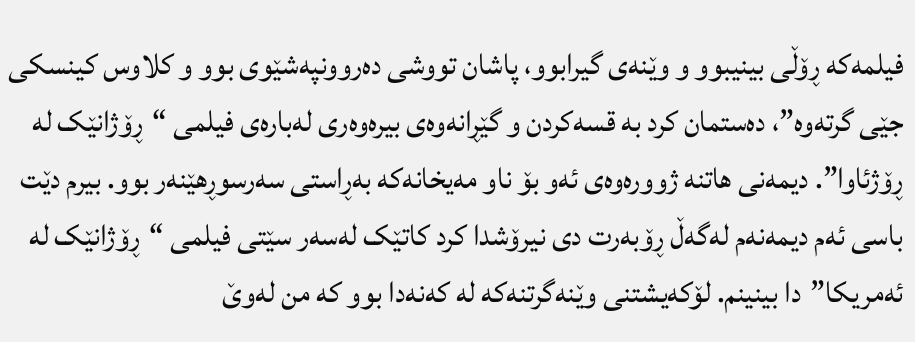فیلمەکە ڕۆڵی بینیبوو و وێنەی گیرابوو، پاشان تووشی دەروونپەشێوی بوو و کلاوس کینسکی جێی گرتەوە”، دەستمان کرد بە قسەکردن و گێڕانەوەی بیرەوەری لەبارەی فیلمی “ڕۆژانێک لە ڕۆژئاوا”. دیمەنی هاتنە ژوورەوەی ئەو بۆ ناو مەیخانەکە بەڕاستی سەرسوڕهێنەر بوو. بیرم دێت باسی ئەم دیمەنەم لەگەڵ ڕۆبەرت دی نیرۆشدا کرد کاتێک لەسەر سێتی فیلمی “ڕۆژانێک لە ئەمریکا”دا بینینم. لۆکەیشتنی وێنەگرتنەکە لە کەنەدا بوو کە من لەوێ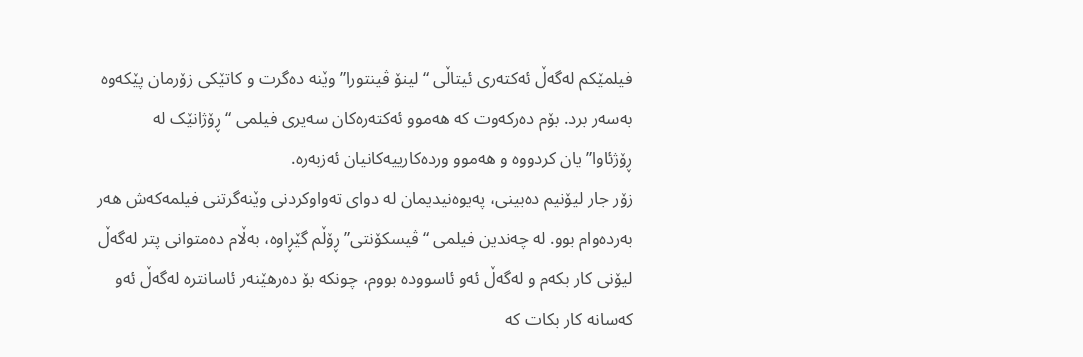فیلمێکم لەگەڵ ئەکتەری ئیتاڵی “لینۆ ڤینتورا” وێنە دەگرت و کاتێکی زۆرمان پێکەوە بەسەر برد. بۆم دەرکەوت کە هەموو ئەکتەرەکان سەیری فیلمی “ڕۆژانێک لە ڕۆژئاوا”یان کردووە و هەموو وردەکارییەکانیان ئەزبەرە.
زۆر جار لیۆنیم دەبینی، پەیوەنیدیمان لە دوای تەواوکردنی وێنەگرتنی فیلمەکەش هەر بەردەوام بوو. لە چەندین فیلمی “ڤیسکۆنتی” ڕۆڵم گێڕاوە، بەڵام دەمتوانی پتر لەگەڵ لیۆنی کار بکەم و لەگەڵ ئەو ئاسوودە بووم، چونکە بۆ دەرهێنەر ئاسانترە لەگەڵ ئەو کەسانە کار بکات کە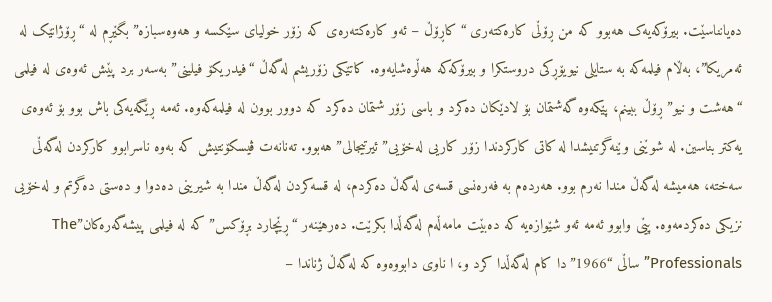دەیانناسێت. بیرۆکەیەک هەبوو کە من ڕۆڵی کارەکتەری “کاڕۆڵ – ئەو کارەکتەرەی کە زۆر خولیای سێکسە و هەوەسبازە” بگێڕم لە “ڕۆژانێک لە ئەمریکا”، بەڵام فیلمەکە بە ستایلی نیویۆڕکی دروستکرا و بیرۆکەکە هەڵوەشایەوە. کاتێکی زۆریشم لەگەڵ “فیدریکۆ فیلینی” بەسەر برد پێش ئەوەی لە فیلمی “هەشت و نیو” ڕۆڵ ببینم، پێکەوە گەشتمان بۆ لادێکان دەکرد و باسی زۆر شتمان دەکرد کە دوور بوون لە فیلمەکەوە. ئەمە ڕێگەیەکی باش بوو بۆ ئەوەی یەکتر بناسین. لە شوێنی وێنەگرتنیشدا لە کاتی کارکردندا زۆر کاریی لەخۆیی”ئیرتیجالی” هەبوو. تەنانەت ڤیسکۆنتیش کە بەوە ناسرابوو کارکردن لەگەڵی سەختە، هەمیشە لەگەڵ مندا نەرم بوو. هەردەم بە فەرەنسی قسەی لەگەڵ دەکردم، لە قسەکردن لەگەڵ مندا بە شیرینی دەدوا و دەستی دەگرتم و لەخۆیی نزیکی دەکردمەوە. پێی وابوو ئەمە ئەو شێوازەیە کە دەبێت مامەڵەم لەگەڵدا بکرێت. دەرهێنەر “ڕێچارد بڕۆکس” کە لە فیلمی پیشەگەرەکان”The Professionals” ساڵی “1966”دا کام لەگەڵدا کرد و، ا ناوی دابووەوە کە لەگەڵ ژناندا –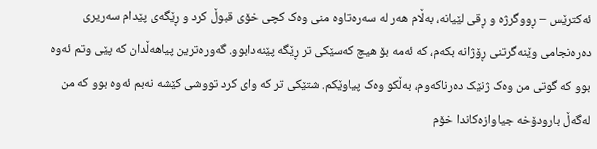ئەکترێس – ڕووگرژە و ڕقی لێیانە، بەڵام هەر لە سەرەتاوە منی وەک کچی خۆی قبوڵ کرد و ڕێگەی پێدام سەریری دەرەنجامی وێنەگرتنی ڕۆژانە بکەم، کە ئەمە بۆ هیچ کەسێکی تر ڕێگە پێنەدابوو. گەورەترین پیاهەڵدان کە پێی وتم ئەوە بوو کە گوتی من وەک ژنێک دەرناکەوم، بەڵکو وەک پیاوێکم. شتێکی تر کە وای کرد تووشی کێشە نەبم ئەوە بوو کە من لەگەڵ بارودۆخە جیاوازەکاندا خۆم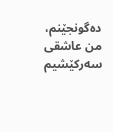دەگونجێنم، من عاشقی سەرکێشیم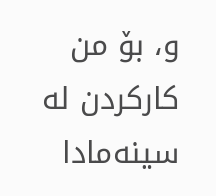و، بۆ من کارکردن لە سینەمادا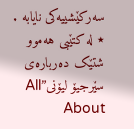سەرکێشییەکی نایابە .
٭ لە کتێبی هەموو شتێک دەربارەی سێرجیۆ لیۆنی”All About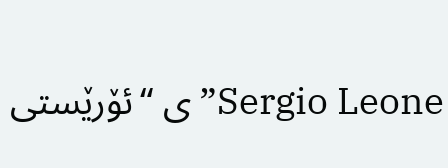Sergio Leone”ی “ئۆرێستی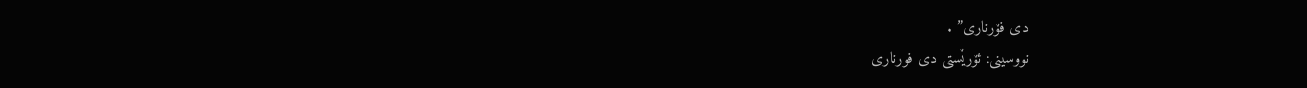دی فۆرناری” .
نووسینی: ئۆرێستی دی فورناری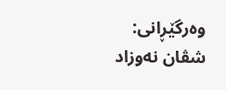وەرگێڕانی: شڤان نەوزاد